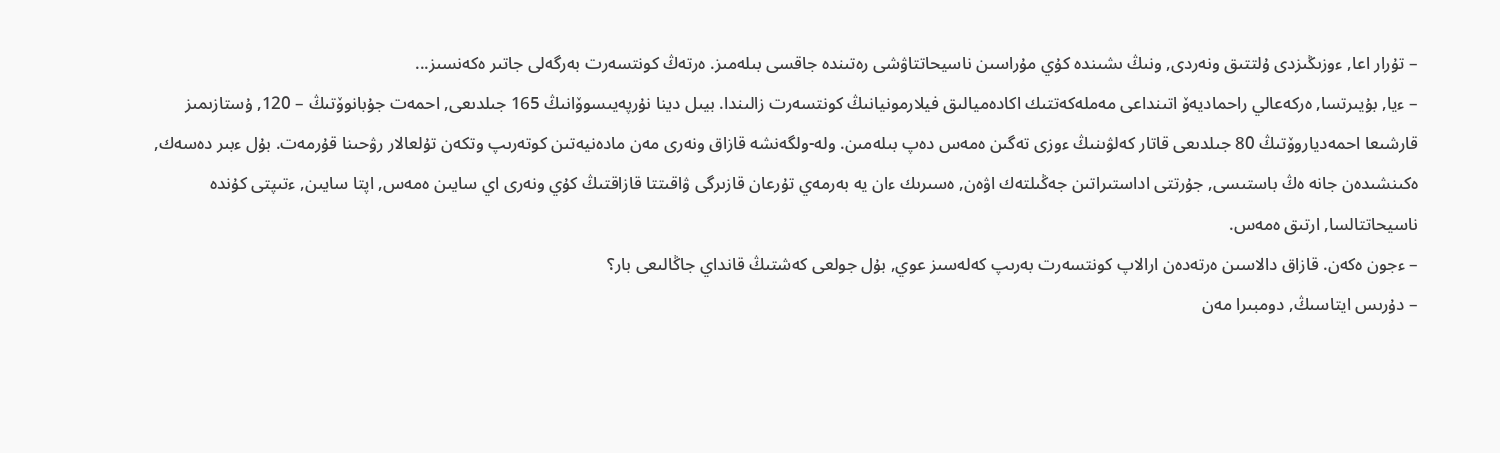– تۇرار اعا, ءوزىڭىزدى ۇلتتىق ونەردى, ونىڭ ىشىندە كۇي مۇراسىن ناسيحاتتاۋشى رەتىندە جاقسى بىلەمىز. ەرتەڭ كونتسەرت بەرگەلى جاتىر ەكەنسىز...
– ءيا, بۇيىرتسا, ەركەعالي راحماديەۆ اتىنداعى مەملەكەتتىك اكادەميالىق فيلارمونيانىڭ كونتسەرت زالىندا. بيىل دينا نۇرپەيىسوۆانىڭ 165 جىلدىعى, احمەت جۇبانوۆتىڭ – 120, ۇستازىمىز قارشىعا احمەدياروۆتىڭ 80 جىلدىعى قاتار كەلۋىنىڭ ءوزى تەگىن ەمەس دەپ بىلەمىن. ولە-ولگەنشە قازاق ونەرى مەن مادەنيەتىن كوتەرىپ وتكەن تۇلعالار رۋحىنا قۇرمەت. بۇل ءبىر دەسەك, ەكىنشىدەن جانە ەڭ باستىسى, جۇرتتى اداستىراتىن جەڭىلتەك اۋەن, ەسىرىك ءان يە بەرمەي تۇرعان قازىرگى ۋاقىتتا قازاقتىڭ كۇي ونەرى اي سايىن ەمەس, اپتا سايىن, ءتىپتى كۇندە ناسيحاتتالسا, ارتىق ەمەس.
– ءجون ەكەن. قازاق دالاسىن ەرتەدەن ارالاپ كونتسەرت بەرىپ كەلەسىز عوي, بۇل جولعى كەشتىڭ قانداي جاڭالىعى بار؟
– دۇرىس ايتاسىڭ, دومبىرا مەن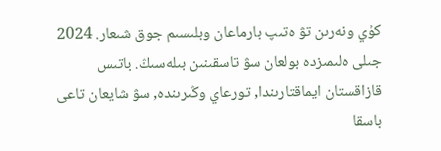كۇي ونەرىن تۋ ەتىپ بارماعان وبلىسىم جوق شىعار. 2024 جىلى ەلىمىزدە بولعان سۋ تاسقىنىن بىلەسىڭ. باتىس قازاقستان ايماقتارىندا, تورعاي وڭىرىندە, سۋ شايعان تاعى باسقا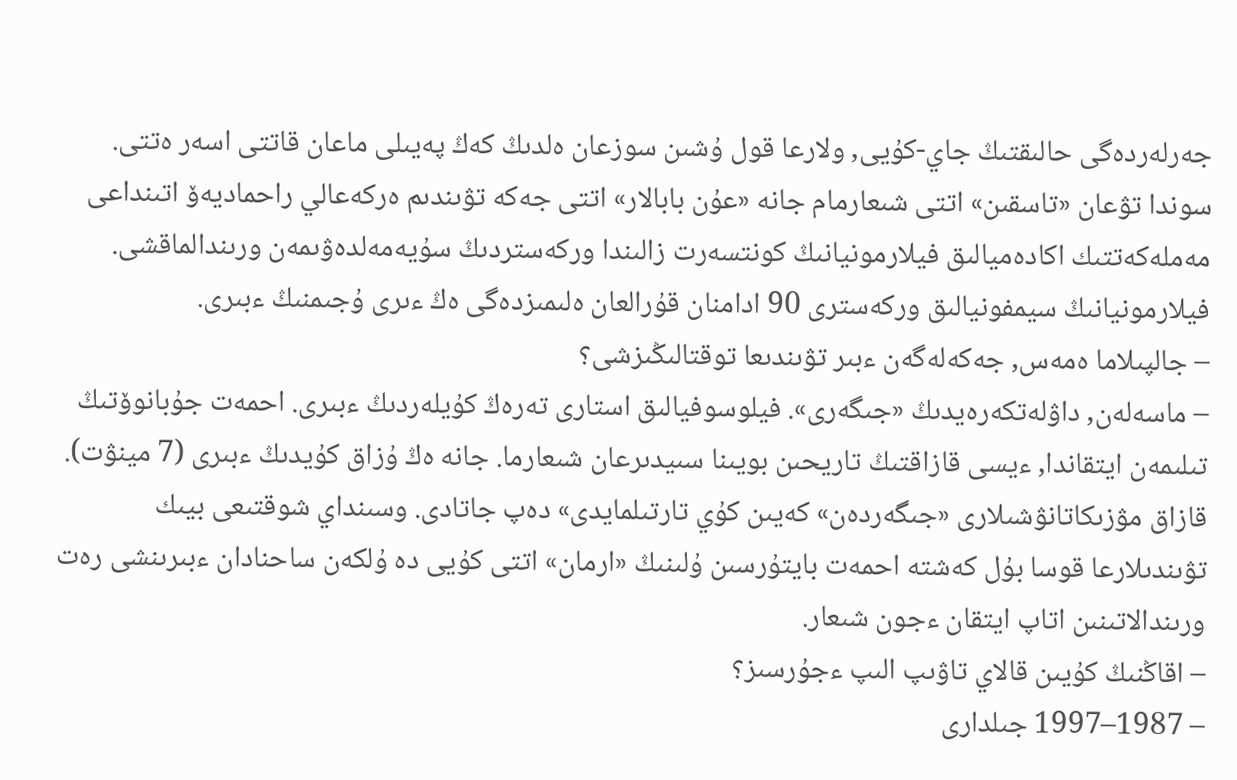جەرلەردەگى حالىقتىڭ جاي-كۇيى, ولارعا قول ۇشىن سوزعان ەلدىڭ كەڭ پەيىلى ماعان قاتتى اسەر ەتتى. سوندا تۋعان «تاسقىن» اتتى شىعارمام جانە «عۇن بابالار» اتتى جەكە تۋىندىم ەركەعالي راحماديەۆ اتىنداعى مەملەكەتتىك اكادەميالىق فيلارمونيانىڭ كونتسەرت زالىندا وركەستردىڭ سۇيەمەلدەۋىمەن ورىندالماقشى. فيلارمونيانىڭ سيمفونيالىق وركەسترى 90 ادامنان قۇرالعان ەلىمىزدەگى ەڭ ءىرى ۇجىمنىڭ ءبىرى.
– جالپىلاما ەمەس, جەكەلەگەن ءبىر تۋىندىعا توقتالىڭىزشى؟
– ماسەلەن, داۋلەتكەرەيدىڭ «جىگەرى». فيلوسوفيالىق استارى تەرەڭ كۇيلەردىڭ ءبىرى. احمەت جۇبانوۆتىڭ تىلىمەن ايتقاندا, ءيسى قازاقتىڭ تاريحىن بويىنا سىيدىرعان شىعارما. جانە ەڭ ۇزاق كۇيدىڭ ءبىرى (7 مينۋت). قازاق مۋزىكاتانۋشىلارى «جىگەردەن» كەيىن كۇي تارتىلمايدى» دەپ جاتادى. وسىنداي شوقتىعى بيىك تۋىندىلارعا قوسا بۇل كەشتە احمەت بايتۇرسىن ۇلىنىڭ «ارمان» اتتى كۇيى دە ۇلكەن ساحنادان ءبىرىنشى رەت ورىندالاتىنىن اتاپ ايتقان ءجون شىعار.
– اقاڭنىڭ كۇيىن قالاي تاۋىپ الىپ ءجۇرسىز؟
– 1987–1997 جىلدارى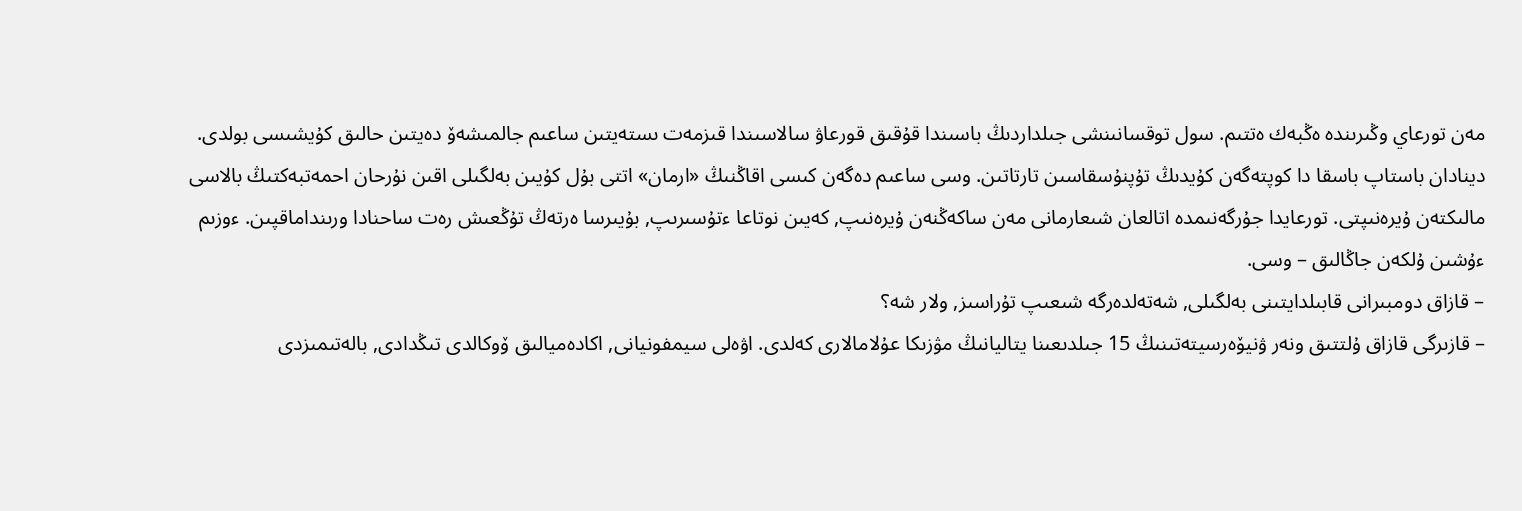مەن تورعاي وڭىرىندە ەڭبەك ەتتىم. سول توقسانىنشى جىلداردىڭ باسىندا قۇقىق قورعاۋ سالاسىندا قىزمەت ىستەيتىن ساعىم جالمىشەۆ دەيتىن حالىق كۇيشىسى بولدى. دينادان باستاپ باسقا دا كوپتەگەن كۇيدىڭ تۇپنۇسقاسىن تارتاتىن. وسى ساعىم دەگەن كىسى اقاڭنىڭ «ارمان» اتتى بۇل كۇيىن بەلگىلى اقىن نۇرحان احمەتبەكتىڭ بالاسى مالىكتەن ۇيرەنىپتى. تورعايدا جۇرگەنىمدە اتالعان شىعارمانى مەن ساكەڭنەن ۇيرەنىپ, كەيىن نوتاعا ءتۇسىرىپ, بۇيىرسا ەرتەڭ تۇڭعىش رەت ساحنادا ورىنداماقپىن. ءوزىم ءۇشىن ۇلكەن جاڭالىق – وسى.
– قازاق دومبىرانى قابىلدايتىنى بەلگىلى, شەتەلدەرگە شىعىپ تۇراسىز, ولار شە؟
– قازىرگى قازاق ۇلتتىق ونەر ۋنيۆەرسيتەتىنىڭ 15 جىلدىعىنا يتاليانىڭ مۋزىكا عۇلامالارى كەلدى. اۋەلى سيمفونيانى, اكادەميالىق ۆوكالدى تىڭدادى, بالەتىمىزدى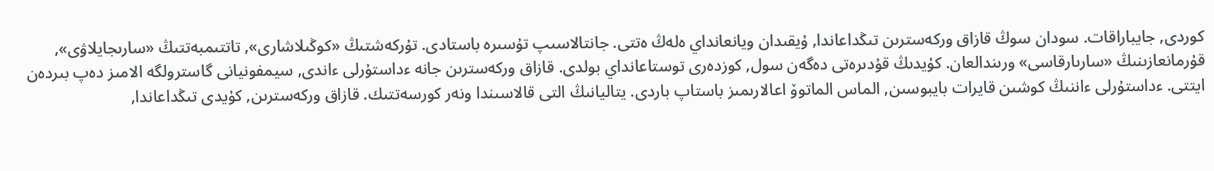كوردى, جايباراقات. سودان سوڭ قازاق وركەسترىن تىڭداعاندا, ۇيقىدان ويانعانداي ەلەڭ ەتتى. جانتالاسىپ تۇسىرە باستادى. تۇركەشتىڭ «كوڭىلاشارى», تاتتىمبەتتىڭ «سارىجايلاۋى», قۇرمانعازىنىڭ «سارىارقاسى» ورىندالعان. كۇيدىڭ قۇدىرەتى دەگەن سول, كوزدەرى توستاعانداي بولدى. قازاق وركەسترىن جانە ءداستۇرلى ءاندى, سيمفونيانى گاسترولگە الامىز دەپ بىردەن ايتتى. ءداستۇرلى ءاننىڭ كوشىن قايرات بايبوسىن, الماس الماتوۆ اعالارىمىز باستاپ باردى. يتاليانىڭ التى قالاسىندا ونەر كورسەتتىك. قازاق وركەسترىن, كۇيدى تىڭداعاندا,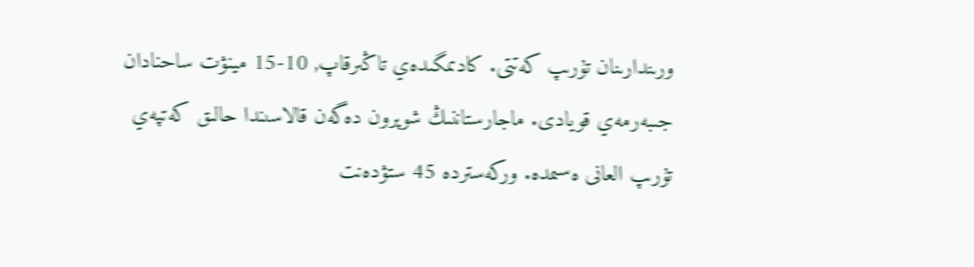ورىندارىنان تۇرىپ كەتتى. كادىمگىدەي تاڭىرقاپ, 10-15 مينۋت ساحنادان جىبەرمەي قويادى. ماجارستاننىڭ شوپرون دەگەن قالاسىندا حالىق كەتپەي تۇرىپ العانى ەسىمدە. وركەستردە 45 ستۋدەنت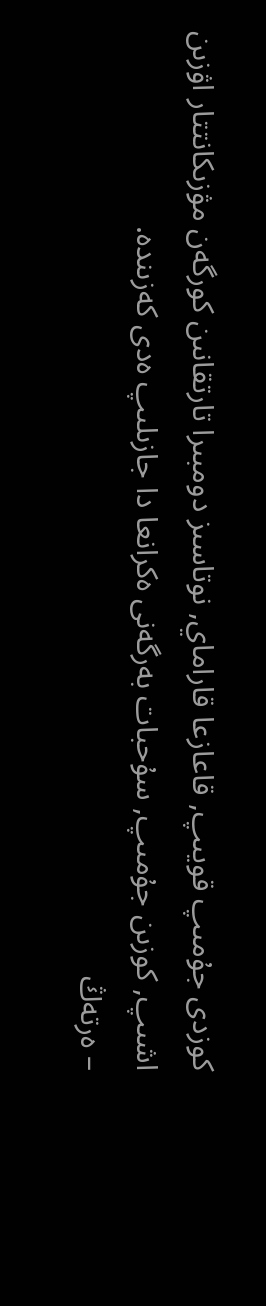كوزدى جۇمىپ قويىپ, قاعازعا قاراماي, نوتاسىز دومبىرا تارتقانىن كورگەن مۋزىكانتتار اۋزىن اشىپ, كوزىن جۇمىپ, سۇحبات بەرگەنى ەكرانعا دا جازىلىپ ەدى كەزىندە.
– ەرتەڭ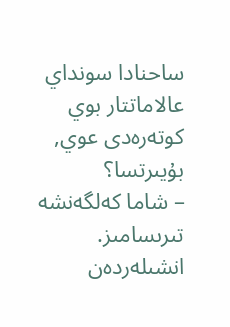ساحنادا سونداي عالاماتتار بوي كوتەرەدى عوي, بۇيىرتسا؟
– شاما كەلگەنشە تىرىسامىز. انشىلەردەن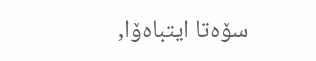سۆەتا ايتباەۆا,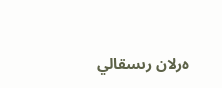ەرلان رىسقالي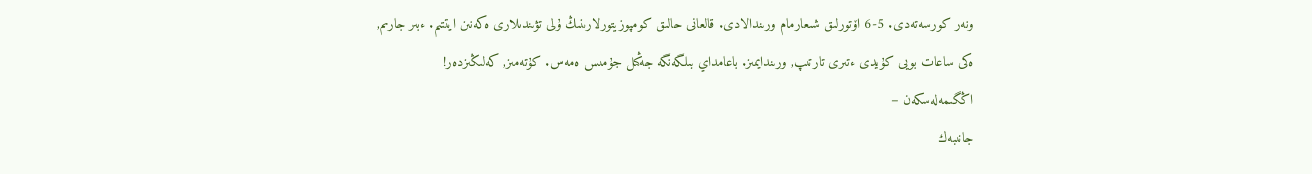ونەر كورسەتەدى. 5-6 اۆتورلىق شىعارمام ورىندالادى. قالعانى حالىق كومپوزيتورلارىنىڭ ۇلى تۋىندىلارى ەكەنىن ايتتىم. ءبىر جارىم, ەكى ساعات بويى كۇيدى ءتىرى تارتىپ, ورىندايمىز. باعامداي بىلگەنگە جەڭىل جۇمىس ەمەس. كۇتەمىز, كەلىڭىزدەر!
اڭگىمەلەسكەن –
جانىبەك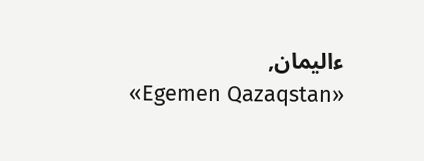ءاليمان,
«Egemen Qazaqstan»